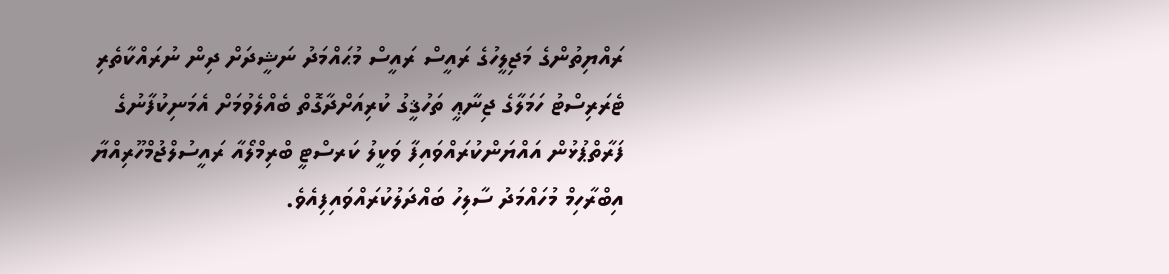ރައްޔިތުންގެ މަޖިލީހުގެ ރައީސް ރައީސް މުޙައްމަދު ނަޝީދަށް ދިން ނުރައްކާތެރި ޓެރަރިސްޓު ހަމަލާގެ ޖިނާޢީ ތަހުޤީގު ކުރިއަށްދާގޮތް ބެއްލެވުމަށް އެމަނިކުފާނުގެ ފަރާތްޕުޅުން އައްޔަންކުރައްވައިފާ ވަކީލު ކަރސްޓީ ބްރިމްލޯއާ ރައީސުލްޖުމްހޫރިއްޔާ އިބްރާހިމް މުހައްމަދު ސާލިހު ބައްދަލުކުރައްވައިފިއެވެ.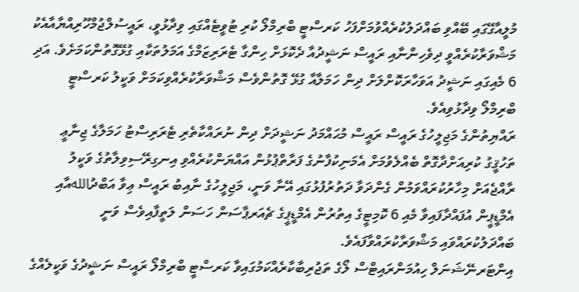މުލީއާގޭގައި ބޭއްވި ބައްދަލުކުރެއްވުމަށްފަހު ކަރސްޓީ ބްރިމްލޯ ކުރި ޓުވީޓެއްގައި ވިދާޅުވީ، ރައީސުލްޖުމްހޫރިއްޔާއާއެކު މަޝްވަރާކުރެއްވީ ދިވެހިންނާއި ރައީސް ނަޝީދުއާ ދެކޮޅަށް ހިންގާ ޓެރަރިޒަމްގެ އަމަލުތަކާއި ގުޅޭގޮތުންކަމަށެވެ. އަދި 6 މެއިގައި ނަޝީދު އަވަހާރަކޮށްލަށް ދިން ހަމަލާއާ ގުޅޭ ގޮތުންވެސް މަޝްވަރާކުރެއްވިކަމަށް ވަކީލު ކަރސްޓީ ބްރިމްލޯ ވިދާޅުވިއެވެ.
ރައްޔިތުންގެ މަޖިލީހުގެ ރައީސް ރައީސް މުޙައްމަދު ނަޝީދަށް ދިން ނުރައްކާތެރި ޓެރަރިސްޓު ހަމަލާގެ ޖިނާޢީ ތަހުޤީގު ކުރިއަށްދާގޮތް ބެއްލެވުމަށް އެމަނިކުފާނުގެ ފަރާތްޕުޅުން އައްޔަންކުރެއްވި އިނގިރޭސިވިލާތުގެ ވަކީލު ރާއްޖެއަށް މިހާރުކުރައްވަމުން ގެންދަވާ ދަތުރުފުޅުގައި އޭނާ ވަނީ، މަޖިލީހުގެ ނާއިބު ރައީސް ޢިވާ އަބްދުاللهއާއި އެމްޑީޕީން އުފައްދާފައިވާ މެއި 6 ކޮމިޓީގެ އިތުރުން އެމްޑީޕީގެ ޗެއަރޕާސަން ހަސަން ލަތީފާއިވެސް ވަނީ ބައްދަލުކުރައްވައި މަޝްވަރާކުރައްވާފައެވެ.
އިންޓަރނޭޝަނަލް ހިއުމަންރައިޓްސް ލޯގެ ތަޖުރިބާކާރެއްކަމުގައިވާ ކަރސްޓީ ބްރިމްލޯ ރައީސް ނަޝީދުގެ ވަކީލެއްގެ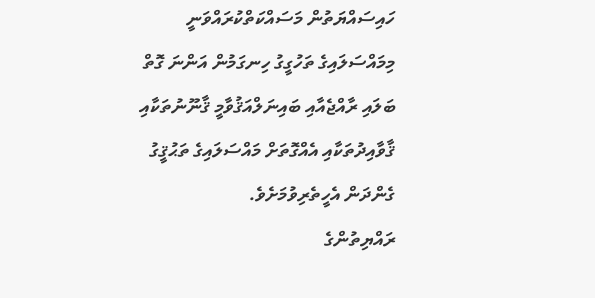ހައިސައްޔަތުން މަސައްކަތްކުރައްވަނީ މިމައްސަލައިގެ ތަހުގީގު ހިނގަމުން އަންނަ ގޮތް ބަލައި ރާއްޖެއާއި ބައިނަލްއަޤުވާމީ ޤާނޫނުތަކާއި ޤާވާއިދުތަކާއި އެއްގޮތަށް މައްސަލައިގެ ތަޙުޤީގު ގެންދަން އެހީތެރިވުމަށެވެ.
ރައްޔިތުންގެ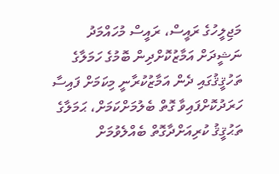މަޖިލީހުގެ ރައީސް، ރައީސް މުހައްމަދު ނަޝީދަށް އަމާޒުކޮށްދިން ބޮމުގެ ހަމަލާގެ ތަހުޤީޤުގައި ދެން އަމާޒުކުރާނީ މިކަމަށް ފައިސާ ހަރަދުކޮށްފައިވާ ގޮތް ބެލުމަށްކަމަށް، ޙަމަލާގެ ތަޙުޤީޤު ކުރިއަށްދާގޮތް ބެއްލެވުމަށް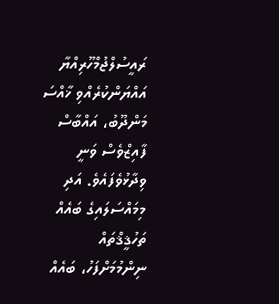ރައީސުލްޖުމްހޫރިއްޔާ އައްޔަންކުރެއްވި ޚާއްސަ މަންދޫބު، އައްބާސް ފާއިޒްވެސް ވަނީ ވިދާޅުވެފައެވެ. އަދި މިމައްސަލައިގެ ބައެއް ތަހުޤީޤްތައް ނިންމުމަށްފަހު، ބައެއް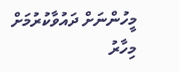މީހުންނަށް ދައުވާކުރުމަށް މިހާރު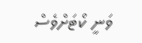ވަނީ ކޯޓަށްވެސް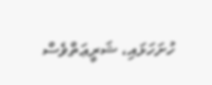ހުށަހަޅައި، ޝަރީޢަތްވެސް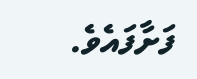ފަށާފައެވެ.